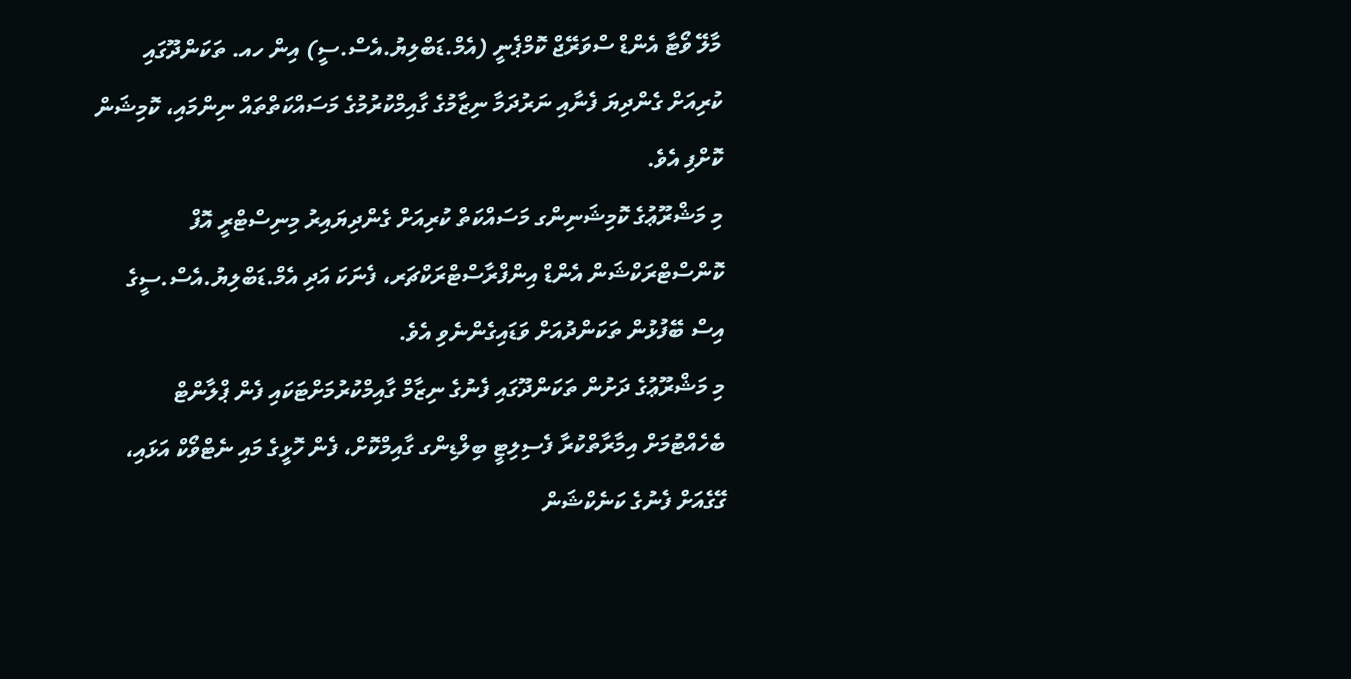މާލޭ ވޯޓާ އެންޑް ސްވަރޭޖް ކޮމްޕެނީ (އެމް.ޑަބްލިޔު.އެސް.ސީ) އިން ހއ. ތަކަންދޫގައި ކުރިއަށް ގެންދިޔަ ފެނާއި ނަރުދަމާ ނިޒާމުގެ ގާއިމްކުރުމުގެ މަސައްކަތްތައް ނިންމައި، ކޮމިޝަން ކޮށްފި އެވެ.
މި މަޝްރޫޢުގެ ކޮމިޝަނިންގ މަސައްކަތް ކުރިއަށް ގެންދިޔައިރު މިނިސްޓްރީ އޮފް ކޮންސްޓްރަކްޝަން އެންޑް އިންފްރާސްޓްރަކްޗަރ، ފެނަކަ އަދި އެމް.ޑަބްލިޔު.އެސް.ސީގެ އިސް ބޭފުޅުން ތަކަންދުއަށް ވަޑައިގެންނެވި އެވެ.
މި މަޝްރޫޢުގެ ދަށުން ތަކަންދޫގައި ފެނުގެ ނިޒާމް ގާއިމްކުރުމަށްޓަކައި ފެން ޕްލާންޓް ބެހެއްޓުމަށް އިމާރާތްކުރާ ފެސިލިޓީ ބިލްޑިންގ ގާއިމްކޮށް، ފެން ހޮޅީގެ މައި ނެޓްވޯކް އަޅައި، ގޭގެއަށް ފެނުގެ ކަނެކްޝަން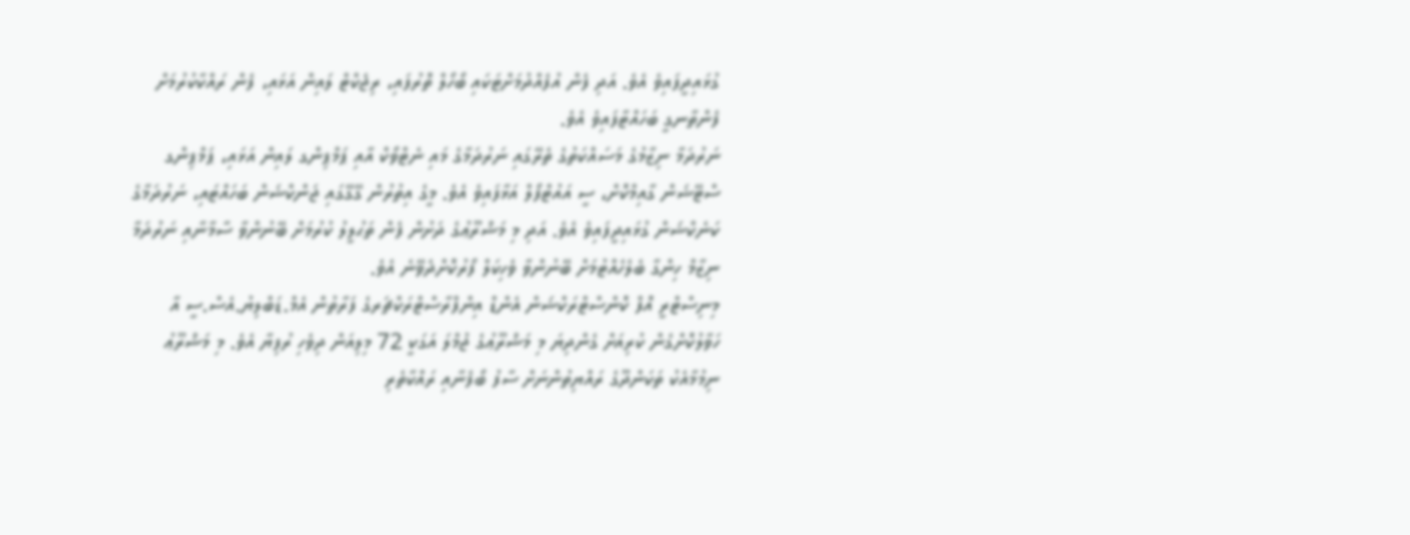ގުޅައިދީފައިވެ އެވެ. އަދި ފެން އުފެއްދުމަށްޓަކައި ބޯހޯލް ތޮރުފައި، ރިޖެކްޓް ލައިން އަޅައި، ފެން ރައްކާކުރުމަށް ފެންތާނގީ ބަހައްޓާފައިވެ އެވެ.
ނަރުދަމާ ނިޒާމުގެ މަސައްކަތުގެ ތެރޭގައި ނަރުދަމާގެ މައި ނެޓްވޯކް އާއި ޕަމްޕިންގ ލައިން އަޅައި، ޕަމްޕިންގ ސްޓޭޝަން ގާއިމްކޮށް، ސީ އައުޓްފޯލް އަޅާފައިވެ އެވެ. މީގެ އިތުރުން ގޭގޭގައި ޖަންކްޝަން ބަހައްޓައި، ނަރުދަމާގެ ކަނެކްޝަން ގުޅައިދީފައިވެ އެވެ. އަދި މި މަޝްރޫޢުގެ ދަށުން ފެން ތަޙުލީލު ކުރުމަށް ބޭނުންވާ ސާމާނާއި ނަރުދަމާ ނިޒާމް ހިންގާ ބެލެހެއްޓުމަށް ބޭނުންވާ ވެހިކަލް ފޯރުކޮށްދެވޭނެ އެވެ.
މިނިސްޓްރީ އޮފް ކޮންސްޓްރަކްޝަން އެންޑް އިންފްރާސްޓްރަކްޗަރގެ ފަރާތުން އެމް.ޑަބްލިޔު.އެސް.ސީ އާ ހަވާލުކޮށްގެން ކުރިއަށް ގެންދިޔަ މި މަޝްރޫޢުގެ ޖުމްލަ އަގަކީ 72 މިލިއަން ދިވެހި ރުފިޔާ އެވެ. މި މަޝްރޫޢު ނިމުމާއެކު ތަކަންދޫގެ ރައްޔިތުންނަށް ސާފު ބޯފެނާއި ރައްކާތެރި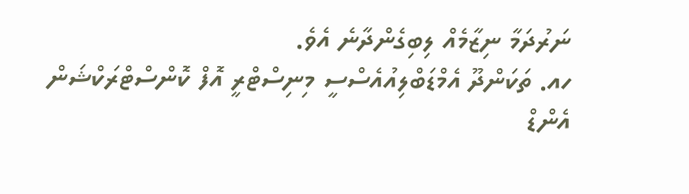ނަރުދަމާ ނިޒާމެއް ލިބިގެންދާނެ އެވެ.
ހއ. ތަކަންދޫ އެމްޑަބްލިއުއެސްސީ މިނިސްޓްރީ އޮފް ކޮންސްޓްރަކްޝަން އެންޑް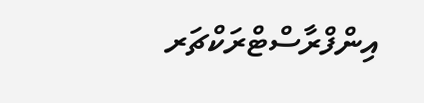އިންފްރާސްޓްރަކްޗަރ